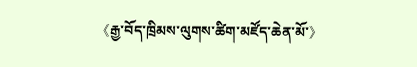《རྒྱ་བོད་ཁྲིམས་ལུགས་ཚིག་མཛོད་ཆེན་མོ་》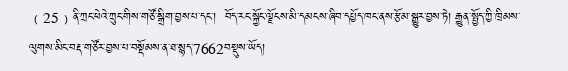﹙25﹚ནི་ཀྲང་ཕེའེ་ཀྲུང་གིས་གཙོ་སྒྲིག་བྱས་པ་དང་།  བོད་རང་སྐྱོང་ལྗོངས་མི་དམངས་ཞིབ་དཔྱོད་ཁང་ནས་རྩོམ་སྒྱུར་བྱས་ཏེ། རྒྱུན་སྤྱོད་ཀྱི་ཁྲིམས་ལུགས་མིང་བརྡ་གཙོར་བྱས་པ་བསྡོམས་ན་ཐ་སྙད་7662བསྡུས་ཡོད།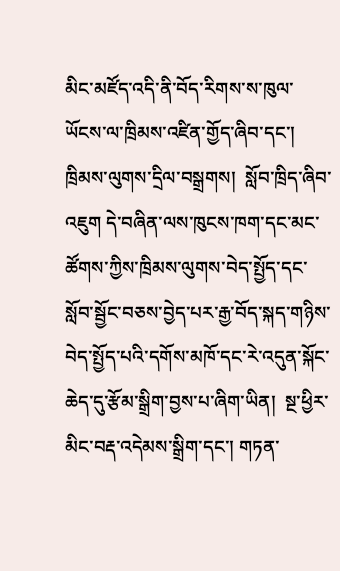མིང་མཛོད་འདི་ནི་བོད་རིགས་ས་ཁུལ་ཡོངས་ལ་ཁྲིམས་འཛིན་གྱོད་ཞིབ་དང་། ཁྲིམས་ལུགས་དྲིལ་བསྒྲགས།  སློབ་ཁྲིད་ཞིབ་འཇུག དེ་བཞིན་ལས་ཁུངས་ཁག་དང་མང་ཚོགས་ཀྱིས་ཁྲིམས་ལུགས་བེད་སྤྱོད་དང་སློབ་སྦྱོང་བཅས་བྱེད་པར་རྒྱ་བོད་སྐད་གཉིས་བེད་སྤྱོད་པའི་དགོས་མཁོ་དང་རེ་འདུན་སྐོང་ཆེད་དུ་རྩོམ་སྒྲིག་བྱས་པ་ཞིག་ཡིན།  སྔ་ཕྱིར་མིང་བརྡ་འདེམས་སྒྲིག་དང་། གཏན་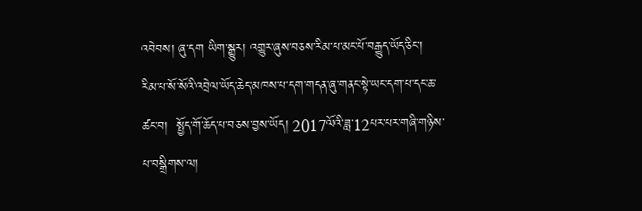འབེབས། ཞུ་དག ཡིག་སྒྱུར། འགྱུར་ཞུས་བཅས་རིམ་པ་མང་པོ་བརྒྱུད་ཡོད་ཅིང་།  རིམ་པ་སོ་སོའི་འབྲེལ་ཡོད་ཆེད་མཁས་པ་དག་གདན་ཞུ་གནང་སྟེ་ཡང་དག་པ་དང་ཆ་ཚང་བ།  སྤྱོད་གོ་ཆོད་པ་བཅས་བྱས་ཡོད། 2017ལོའི་ཟླ་12པར་པར་གཞི་གཉིས་པ་བསྒྲིགས་ལ།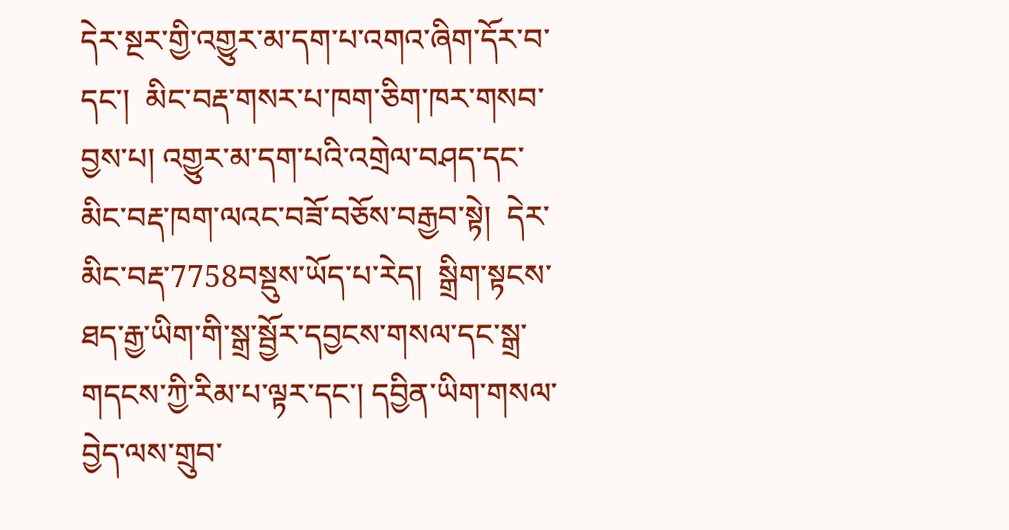དེར་སྔར་གྱི་འགྱུར་མ་དག་པ་འགའ་ཞིག་དོར་བ་དང་།  མིང་བརྡ་གསར་པ་ཁག་ཅིག་ཁར་གསབ་བྱས་པ། འགྱུར་མ་དག་པའི་འགྲེལ་བཤད་དང་མིང་བརྡ་ཁག་ལའང་བཟོ་བཅོས་བརྒྱབ་སྟེ།  དེར་མིང་བརྡ་7758བསྡུས་ཡོད་པ་རེད།  སྒྲིག་སྟངས་ཐད་རྒྱ་ཡིག་གི་སྒྲ་སྦྱོར་དབྱངས་གསལ་དང་སྒྲ་གདངས་ཀྱི་རིམ་པ་ལྟར་དང་། དབྱིན་ཡིག་གསལ་བྱེད་ལས་གྲུབ་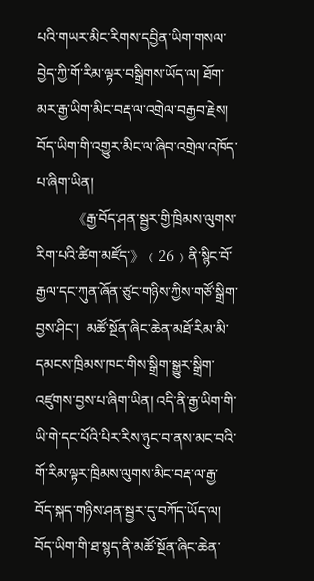པའི་གཡར་མིང་རིགས་དབྱིན་ཡིག་གསལ་བྱེད་ཀྱི་གོ་རིམ་ལྟར་བསྒྲིགས་ཡོད་ལ། ཐོག་མར་རྒྱ་ཡིག་མིང་བརྡ་ལ་འགྲེལ་བརྒྱབ་རྗེས།  བོད་ཡིག་གི་འགྱུར་མིང་ལ་ཞིབ་འགྲེལ་འཁོད་པ་ཞིག་ཡིན།
         《རྒྱ་བོད་ཤན་སྦྱར་གྱི་ཁྲིམས་ལུགས་རིག་པའི་ཚིག་མཛོད་》﹙26﹚ནི་སྙིང་བོ་རྒྱལ་དང་ཀུན་ཞོན་ཙུང་གཉིས་ཀྱིས་གཙོ་སྒྲིག་བྱས་ཤིང་།  མཚོ་སྔོན་ཞིང་ཆེན་མཐོ་རིམ་མི་དམངས་ཁྲིམས་ཁང་གིས་སྒྲིག་སྒྱུར་སྒྲིག་འཛུགས་བྱས་པ་ཞིག་ཡིན། འདི་ནི་རྒྱ་ཡིག་གི་ཡི་གེ་དང་པོའི་པིར་རིས་ཉུང་བ་ནས་མང་བའི་གོ་རིམ་ལྟར་ཁྲིམས་ལུགས་མིང་བརྡ་ལ་རྒྱ་བོད་སྐད་གཉིས་ཤན་སྦྱར་དུ་བཀོད་ཡོད་ལ།  བོད་ཡིག་གི་ཐ་སྙད་ནི་མཚོ་སྔོན་ཞིང་ཆེན་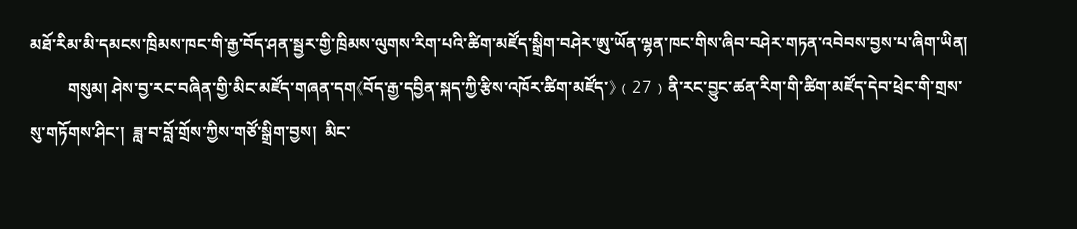མཐོ་རིམ་མི་དམངས་ཁྲིམས་ཁང་གི་རྒྱ་བོད་ཤན་སྦྱར་གྱི་ཁྲིམས་ལུགས་རིག་པའི་ཚིག་མཛོད་སྒྲིག་བཤེར་ཨུ་ཡོན་ལྷན་ཁང་གིས་ཞིབ་བཤེར་གཏན་འབེབས་བྱས་པ་ཞིག་ཡིན།
         གསུམ། ཤེས་བྱ་རང་བཞིན་གྱི་མིང་མཛོད་གཞན་དག《བོད་རྒྱ་དབྱིན་སྐད་ཀྱི་རྩིས་འཁོར་ཚིག་མཛོད་》﹙27﹚ནི་རང་བྱུང་ཚན་རིག་གི་ཚིག་མཛོད་དེབ་ཕྲེང་གི་གྲས་སུ་གཏོགས་ཤིང་།  ཟླ་བ་བློ་གྲོས་ཀྱིས་གཙོ་སྒྲིག་བྱས།  མིང་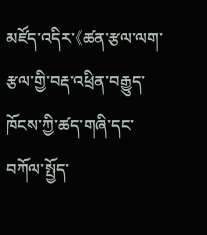མཛོད་འདིར་《ཚན་རྩལ་ལག་རྩལ་གྱི་བརྡ་འཕྲིན་བརྒྱུད་ཁོངས་ཀྱི་ཚད་གཞི་དང་བཀོལ་སྤྱོད་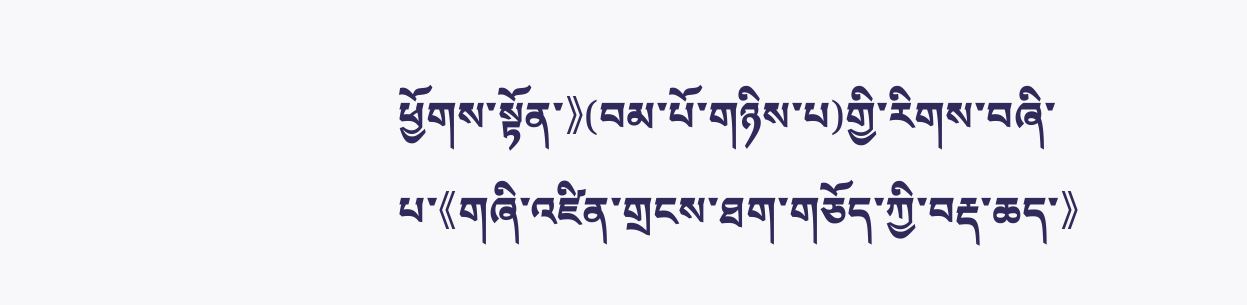ཕྱོགས་སྟོན་》(བམ་པོ་གཉིས་པ)གྱི་རིགས་བཞི་པ་《གཞི་འཛིན་གྲངས་ཐག་གཅོད་ཀྱི་བརྡ་ཆད་》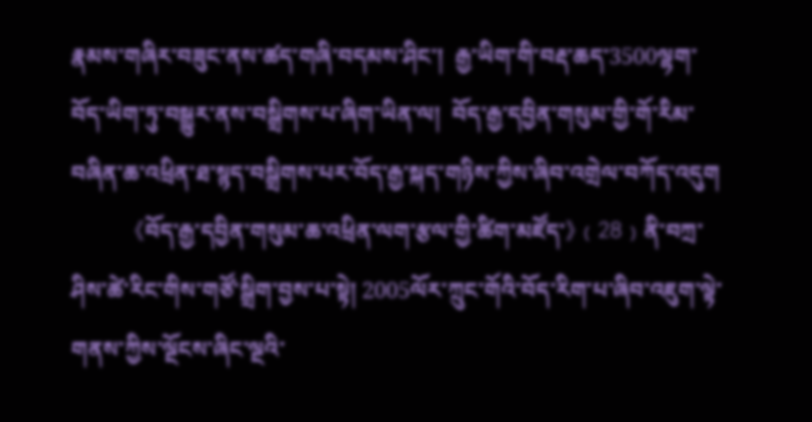རྣམས་གཞིར་བཟུང་ནས་ཚད་གཞི་བདམས་ཤིང་།  རྒྱ་ཡིག་གི་བརྡ་ཆད་3500ལྷག་བོད་ཡིག་ཏུ་བསྒྱུར་ནས་བསྒྲིགས་པ་ཞིག་ཡིན་ལ།  བོད་རྒྱ་དབྱིན་གསུམ་གྱི་གོ་རིམ་བཞིན་ཆ་འཕྲིན་ཐ་སྙད་བསྒྲིགས་པར་བོད་རྒྱ་སྐད་གཉིས་ཀྱིས་ཞིབ་འགྲེལ་བཀོད་འདུག
         《བོད་རྒྱ་དབྱིན་གསུམ་ཆ་འཕྲིན་ལག་རྩལ་གྱི་ཚིག་མཛོད་》﹙28﹚ནི་བཀྲ་ཤིས་ཚེ་རིང་གིས་གཙོ་སྒྲིག་བྱས་པ་སྟེ། 2005ལོར་ཀྲུང་གོའི་བོད་རིག་པ་ཞིབ་འཇུག་ལྟེ་གནས་ཀྱིས་ལྔོངས་ཞིང་ལྔའི་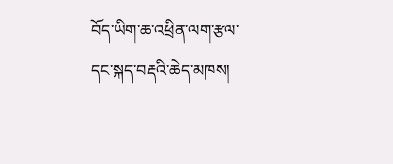བོད་ཡིག་ཆ་འཕྲིན་ལག་རྩལ་དང་སྐད་བརྡའི་ཆེད་མཁས།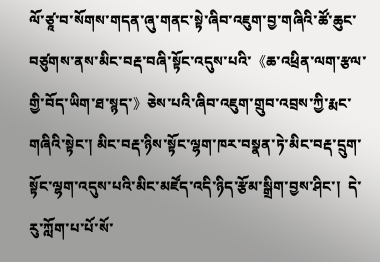ལོ་ཙཱ་བ་སོགས་གདན་ཞུ་གནང་སྟེ་ཞིབ་འཇུག་བྱ་གཞིའི་ཚོ་ཆུང་བཙུགས་ནས་མིང་བརྡ་བཞི་སྟོང་འདུས་པའི་《ཆ་འཕྲིན་ལག་རྩལ་གྱི་བོད་ཡིག་ཐ་སྙད་》ཅེས་པའི་ཞིབ་འཇུག་གྲུབ་འབྲས་ཀྱི་རྨང་གཞིའི་སྟེང་། མིང་བརྡ་ཉིས་སྟོང་ལྷག་ཁར་བསྣན་ཏེ་མིང་བརྡ་དྲུག་སྟོང་ལྷག་འདུས་པའི་མིང་མཛོད་འདི་ཉིད་རྩོམ་སྒྲིག་བྱས་ཤིང་།  དེ་རུ་ཀློག་པ་པོ་སོ་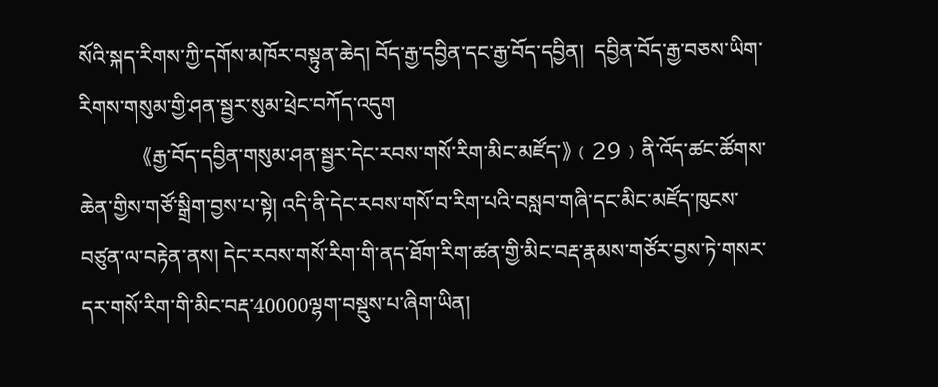སོའི་སྐད་རིགས་ཀྱི་དགོས་མཁོར་བསྟུན་ཆེད། བོད་རྒྱ་དབྱིན་དང་རྒྱ་བོད་དབྱིན།  དབྱིན་བོད་རྒྱ་བཅས་ཡིག་རིགས་གསུམ་གྱི་ཤན་སྦྱར་སུམ་ཕྲེང་བཀོད་འདུག
         《རྒྱ་བོད་དབྱིན་གསུམ་ཤན་སྦྱར་དེང་རབས་གསོ་རིག་མིང་མཛོད་》﹙29﹚ནི་འོད་ཚང་ཚོགས་ཆེན་གྱིས་གཙོ་སྒྲིག་བྱས་པ་སྟེ། འདི་ནི་དེང་རབས་གསོ་བ་རིག་པའི་བསླབ་གཞི་དང་མིང་མཛོད་ཁུངས་བཙུན་ལ་བརྟེན་ནས། དེང་རབས་གསོ་རིག་གི་ནད་ཐོག་རིག་ཚན་གྱི་མིང་བརྡ་རྣམས་གཙོར་བྱས་ཏེ་གསར་དར་གསོ་རིག་གི་མིང་བརྡ་40000ལྷག་བསྡུས་པ་ཞིག་ཡིན།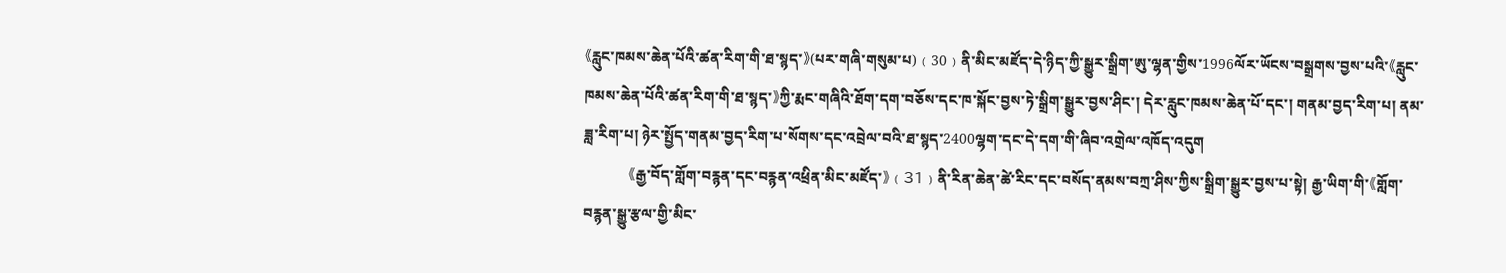《རླུང་ཁམས་ཆེན་པོའི་ཚན་རིག་གི་ཐ་སྙད་》(པར་གཞི་གསུམ་པ)﹙30﹚ནི་མིང་མཛོད་དེ་ཉིད་ཀྱི་སྒྱུར་སྒྲིག་ཨུ་ལྷན་གྱིས་1996ལོར་ཡོངས་བསྒྲགས་བྱས་པའི་《རླུང་ཁམས་ཆེན་པོའི་ཚན་རིག་གི་ཐ་སྙད་》ཀྱི་རྨང་གཞིའི་ཐོག་དག་བཅོས་དང་ཁ་སྐོང་བྱས་ཏེ་སྒྲིག་སྒྱུར་བྱས་ཤིང་། དེར་རླུང་ཁམས་ཆེན་པོ་དང་། གནམ་བྱད་རིག་པ། ནམ་ཟླ་རིག་པ། ཉེར་སྤྱོད་གནམ་བྱད་རིག་པ་སོགས་དང་འབྲེལ་བའི་ཐ་སྙད་2400ལྷག་དང་དེ་དག་གི་ཞིབ་འགྲེལ་འཁོད་འདུག
         《རྒྱ་བོད་གློག་བརྙན་དང་བརྙན་འཕྲིན་མིང་མཛོད་》﹙31﹚ནི་རིན་ཆེན་ཚེ་རིང་དང་བསོད་ནམས་བཀྲ་ཤིས་ཀྱིས་སྒྲིག་སྒྱུར་བྱས་པ་སྟེ། རྒྱ་ཡིག་གི་《གློག་བརྙན་སྒྱུ་རྩལ་གྱི་མིང་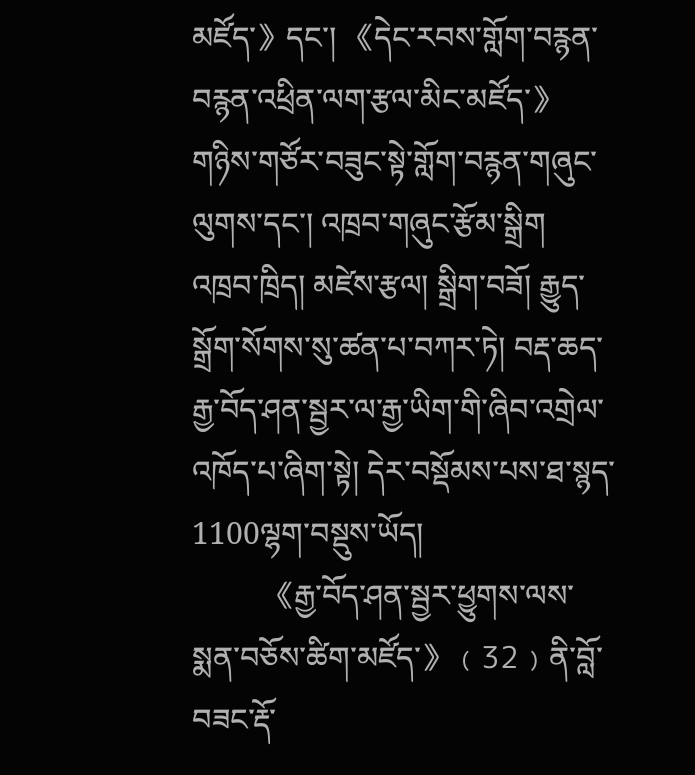མཛོད་》དང་། 《དེང་རབས་གློག་བརྙན་བརྙན་འཕྲིན་ལག་རྩལ་མིང་མཛོད་》གཉིས་གཙོར་བཟུང་སྟེ་གློག་བརྙན་གཞུང་ལུགས་དང་། འཁྲབ་གཞུང་རྩོམ་སྒྲིག འཁྲབ་ཁྲིད། མཛེས་རྩལ། སྒྲིག་བཟོ། རྒྱུད་སྒྲོག་སོགས་སུ་ཚན་པ་བཀར་ཏེ། བརྡ་ཆད་རྒྱ་བོད་ཤན་སྦྱར་ལ་རྒྱ་ཡིག་གི་ཞིབ་འགྲེལ་འཁོད་པ་ཞིག་སྟེ། དེར་བསྡོམས་པས་ཐ་སྙད་1100ལྷག་བསྡུས་ཡོད།
         《རྒྱ་བོད་ཤན་སྦྱར་ཕྱུགས་ལས་སྨན་བཅོས་ཚིག་མཛོད་》﹙32﹚ནི་བློ་བཟང་རྡོ་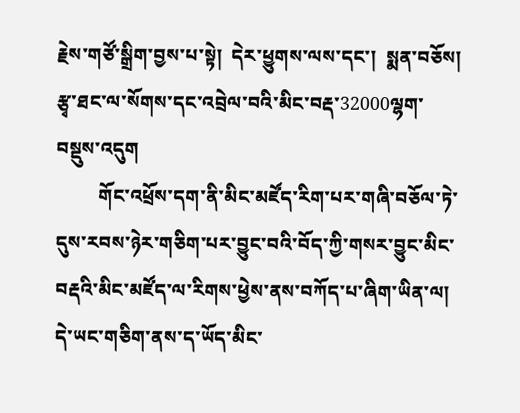རྗེས་གཙོ་སྒྲིག་བྱས་པ་སྟེ།  དེར་ཕྱུགས་ལས་དང་།  སྨན་བཅོས།  རྩྭ་ཐང་ལ་སོགས་དང་འབྲེལ་བའི་མིང་བརྡ་32000ལྷག་བསྡུས་འདུག
         གོང་འཕྲོས་དག་ནི་མིང་མཛོད་རིག་པར་གཞི་བཅོལ་ཏེ་དུས་རབས་ཉེར་གཅིག་པར་བྱུང་བའི་བོད་ཀྱི་གསར་བྱུང་མིང་བརྡའི་མིང་མཛོད་ལ་རིགས་ཕྱེས་ནས་བཀོད་པ་ཞིག་ཡིན་ལ།  དེ་ཡང་གཅིག་ནས་ད་ཡོད་མིང་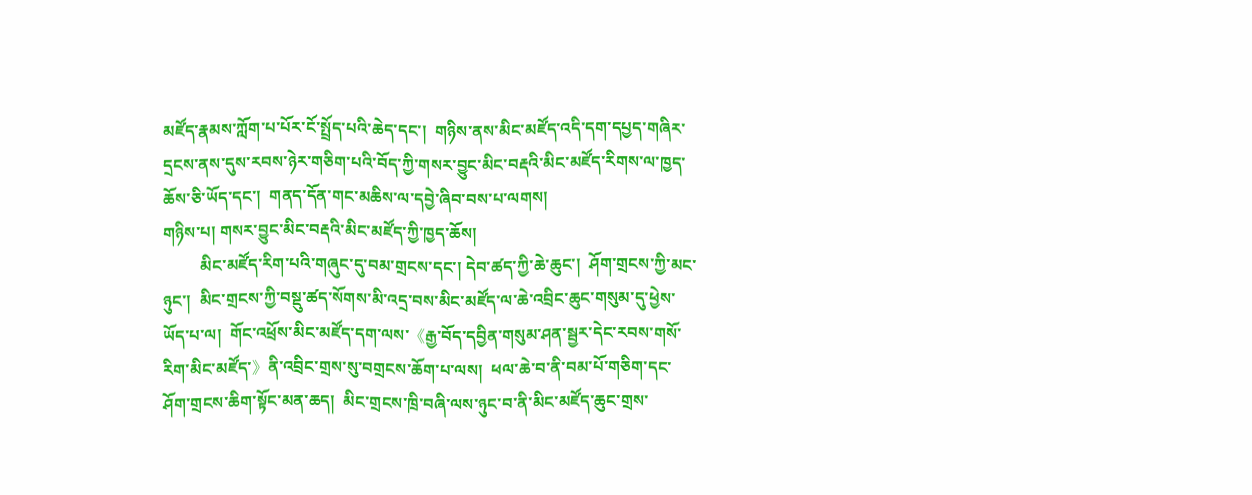མཛོད་རྣམས་ཀློག་པ་པོར་ངོ་སྤྲོད་པའི་ཆེད་དང་།  གཉིས་ནས་མིང་མཛོད་འདི་དག་དཔྱད་གཞིར་དྲངས་ནས་དུས་རབས་ཉེར་གཅིག་པའི་བོད་ཀྱི་གསར་བྱུང་མིང་བརྡའི་མིང་མཛོད་རིགས་ལ་ཁྱད་ཆོས་ཅི་ཡོད་དང་།  གནད་དོན་གང་མཆིས་ལ་དབྱེ་ཞིབ་བས་པ་ལགས།
གཉིས་པ། གསར་བྱུང་མིང་བརྡའི་མིང་མཛོད་ཀྱི་ཁྱད་ཆོས།
         མིང་མཛོད་རིག་པའི་གཞུང་དུ་བམ་གྲངས་དང་། དེབ་ཚད་ཀྱི་ཆེ་ཆུང་།  ཤོག་གྲངས་ཀྱི་མང་ཉུང་།  མིང་གྲངས་ཀྱི་བསྡུ་ཚད་སོགས་མི་འདྲ་བས་མིང་མཛོད་ལ་ཆེ་འབྲིང་ཆུང་གསུམ་དུ་ཕྱེས་ཡོད་པ་ལ།  གོང་འཕྲོས་མིང་མཛོད་དག་ལས་《རྒྱ་བོད་དབྱིན་གསུམ་ཤན་སྦྱར་དེང་རབས་གསོ་རིག་མིང་མཛོད་》ནི་འབྲིང་གྲས་སུ་བགྲངས་ཆོག་པ་ལས།  ཕལ་ཆེ་བ་ནི་བམ་པོ་གཅིག་དང་ཤོག་གྲངས་ཆིག་སྟོང་མན་ཆད།  མིང་གྲངས་ཁྲི་བཞི་ལས་ཉུང་བ་ནི་མིང་མཛོད་ཆུང་གྲས་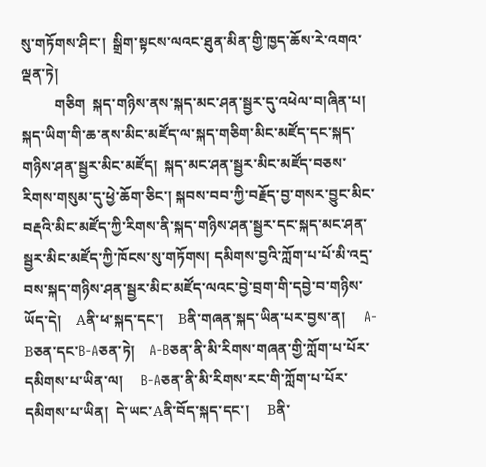སུ་གཏོགས་ཤིང་།  སྒྲིག་སྟངས་ལའང་ཐུན་མིན་གྱི་ཁྱད་ཆོས་རེ་འགའ་ལྡན་ཏེ།
         གཅིག  སྐད་གཉིས་ནས་སྐད་མང་ཤན་སྦྱར་དུ་འཕེལ་བ།ཞིན་པ།  སྐད་ཡིག་གི་ཆ་ནས་མིང་མཛོད་ལ་སྐད་གཅིག་མིང་མཛོད་དང་སྐད་གཉིས་ཤན་སྦྱར་མིང་མཛོད།  སྐད་མང་ཤན་སྦྱར་མིང་མཛོད་བཅས་རིགས་གསུམ་དུ་ཕྱེ་ཆོག་ཅིང་། སྐབས་བབ་ཀྱི་བརྗོད་བྱ་གསར་བྱུང་མིང་བརྡའི་མིང་མཛོད་ཀྱི་རིགས་ནི་སྐད་གཉིས་ཤན་སྦྱར་དང་སྐད་མང་ཤན་སྦྱར་མིང་མཛོད་ཀྱི་ཁོངས་སུ་གཏོགས། དམིགས་བྱའི་ཀློག་པ་པོ་མི་འདྲ་བས་སྐད་གཉིས་ཤན་སྦྱར་མིང་མཛོད་ལའང་བྱེ་བྲག་གི་དབྱེ་བ་གཉིས་ཡོད་དེ།    Aནི་ཕ་སྐད་དང་།    Bནི་གཞན་སྐད་ཡིན་པར་བྱས་ན།     A-Bཅན་དང་B-Aཅན་ཏེ།    A-Bཅན་ནི་མི་རིགས་གཞན་གྱི་ཀློག་པ་པོར་དམིགས་པ་ཡིན་ལ།     B-Aཅན་ནི་མི་རིགས་རང་གི་ཀློག་པ་པོར་དམིགས་པ་ཡིན།  དེ་ཡང་Aནི་བོད་སྐད་དང་།     Bནི་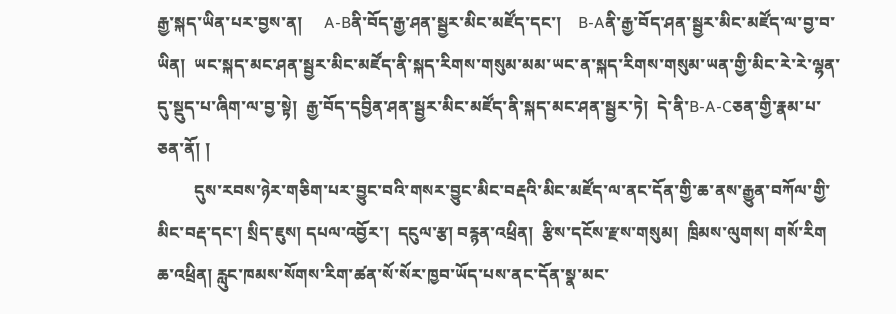རྒྱ་སྐད་ཡིན་པར་བྱས་ན།     A-Bནི་བོད་རྒྱ་ཤན་སྦྱར་མིང་མཛོད་དང་།    B-Aནི་རྒྱ་བོད་ཤན་སྦྱར་མིང་མཛོད་ལ་བྱ་བ་ཡིན།  ཡང་སྐད་མང་ཤན་སྦྱར་མིང་མཛོད་ནི་སྐད་རིགས་གསུམ་མམ་ཡང་ན་སྐད་རིགས་གསུམ་ཡན་གྱི་མིང་རེ་རེ་ལྷན་དུ་སྡུད་པ་ཞིག་ལ་བྱ་སྟེ།  རྒྱ་བོད་དབྱིན་ཤན་སྦྱར་མིང་མཛོད་ནི་སྐད་མང་ཤན་སྦྱར་ཏེ།  དེ་ནི་B-A-Cཅན་གྱི་རྣམ་པ་ཅན་ནོ། །
         དུས་རབས་ཉེར་གཅིག་པར་བྱུང་བའི་གསར་བྱུང་མིང་བརྡའི་མིང་མཛོད་ལ་ནང་དོན་གྱི་ཆ་ནས་རྒྱུན་བཀོལ་གྱི་མིང་བརྡ་དང་། སྲིད་ཇུས། དཔལ་འབྱོར་།  དངུལ་རྩ། བརྙན་འཕྲིན།  རྩིས་དངོས་རྫས་གསུམ།  ཁྲིམས་ལུགས། གསོ་རིག ཆ་འཕྲིན། རླུང་ཁམས་སོགས་རིག་ཚན་སོ་སོར་ཁྱབ་ཡོད་པས་ནང་དོན་སྣ་མང་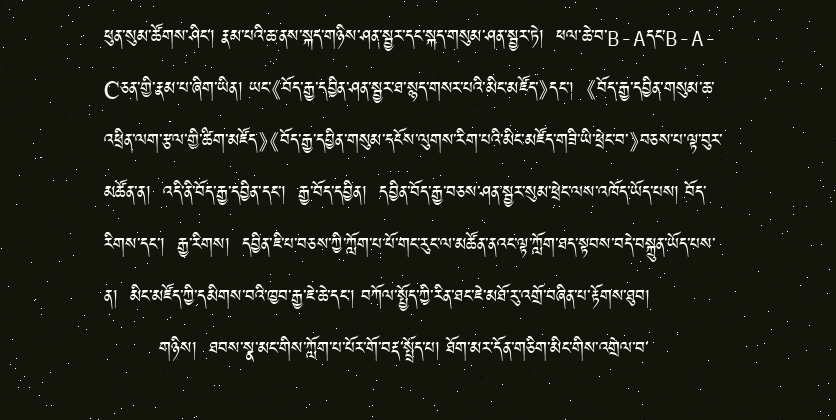ཕུན་སུམ་ཚོགས་ཤིང་། རྣམ་པའི་ཆ་ནས་སྐད་གཉིས་ཤན་སྦྱར་དང་སྐད་གསུམ་ཤན་སྦྱར་ཏེ།  ཕལ་ཆེ་བ་B-Aདང་B-A-Cཅན་གྱི་རྣམ་པ་ཞིག་ཡིན། ཡང་《བོད་རྒྱ་དབྱིན་ཤན་སྦྱར་ཐ་སྙད་གསར་པའི་མིང་མཛོད་》དང་།  《བོད་རྒྱ་དབྱིན་གསུམ་ཆ་འཕྲིན་ལག་རྩལ་གྱི་ཚིག་མཛོད》《བོད་རྒྱ་དབྱིན་གསུམ་དངོས་ལུགས་རིག་པའི་མིང་མཛོད་གཟི་ཡི་ཕྲེང་བ་》བཅས་པ་ལྟ་བུར་མཚོན་ན།  འདི་ནི་བོད་རྒྱ་དབྱིན་དང་།  རྒྱ་བོད་དབྱིན།  དབྱིན་བོད་རྒྱ་བཅས་ཤན་སྦྱར་སུམ་ཕྲེང་ལས་འཁོད་ཡོད་པས། བོད་རིགས་དང་།  རྒྱ་རིགས།  དབྱིན་ཇི་པ་བཅས་ཀྱི་ཀློག་པ་པོ་གང་རུང་ལ་མཚོན་ནའང་ལྟ་ཀློག་ཐད་སྟབས་བདེ་བསྐྲུན་ཡོད་པས་ན།  མིང་མཛོད་ཀྱི་དམིགས་བའི་ཁྱབ་རྒྱ་ཇེ་ཆེ་དང་། བཀོལ་སྤྱོད་ཀྱི་རིན་ཐང་ཇེ་མཐོ་རུ་འགྲོ་བཞིན་པ་རྟོགས་ཐུབ།
         གཉིས།  ཐབས་སྣ་མང་གིས་ཀློག་པ་པོར་གོ་བརྡ་སྤྲོད་པ། ཐོག་མར་དོན་གཅིག་མིང་གིས་འགྲེལ་བ་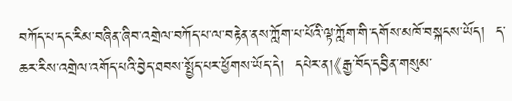བཀོད་པ་དང་རིམ་བཞིན་ཞིབ་འགྲེལ་བཀོད་པ་ལ་བརྟེན་ནས་ཀློག་པ་པོའི་ལྟ་ཀློག་གི་དགོས་མཁོ་བསྐངས་ཡོད།  ད་ཆར་རིས་འགྲེལ་འགོད་པའི་བྱེད་ཐབས་སྤྱོད་པར་ཕྱོགས་ཡོད་དེ།  དཔེར་ན།《རྒྱ་བོད་དབྱིན་གསུམ་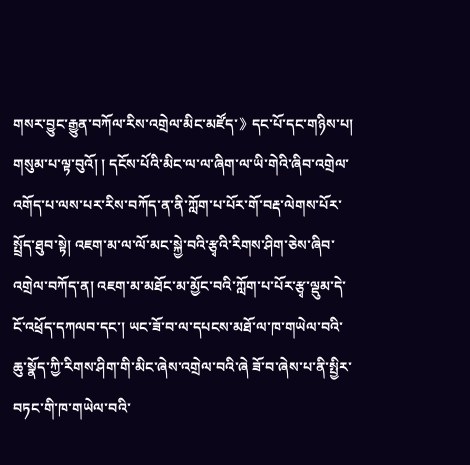གསར་བྱུང་རྒྱུན་བཀོལ་རིས་འགྲེལ་མིང་མཛོད་》དང་པོ་དང་གཉིས་པ།  གསུམ་པ་ལྟ་བུའོ། ། དངོས་པོའི་མིང་ལ་ལ་ཞིག་ལ་ཡི་གེའི་ཞིབ་འགྲེལ་འགོད་པ་ལས་པར་རིས་བཀོད་ན་ནི་ཀློག་པ་པོར་གོ་བརྡ་ལེགས་པོར་སྤྲོད་ཐུབ་སྟེ། འཇག་མ་ལ་ལོ་མང་སྐྱེ་བའི་རྩྭའི་རིགས་ཤིག་ཅེས་ཞིབ་འགྲེལ་བཀོད་ན། འཇག་མ་མཐོང་མ་མྱོང་བའི་ཀློག་པ་པོར་རྩྭ་ལྡུམ་དེ་ངོ་འཕྲོད་དཀལབ་དང་། ཡང་ཟོ་བ་ལ་དཔངས་མཐོ་ལ་ཁ་གཡེལ་བའི་ཆུ་སྣོད་ཀྱི་རིགས་ཤིག་གི་མིང་ཞེས་འགྲེལ་བའི་ཞེ ཟོ་བ་ཞེས་པ་ནི་སྤྱིར་བཏང་གི་ཁ་གཡེལ་བའི་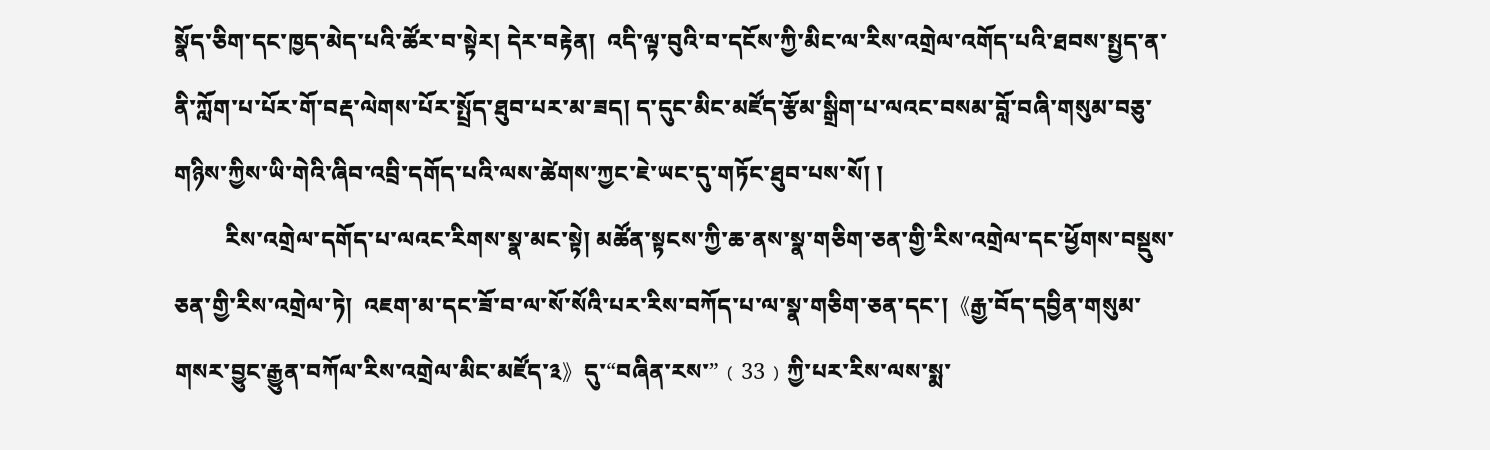སྣོད་ཅིག་དང་ཁྱད་མེད་པའི་ཚོར་བ་སྟེར། དེར་བརྟེན།  འདི་ལྟ་བུའི་བ་དངོས་ཀྱི་མིང་ལ་རིས་འགྲེལ་འགོད་པའི་ཐབས་སྤྱད་ན་ནི་ཀློག་པ་པོར་གོ་བརྡ་ལེགས་པོར་སྤྲོད་ཐུབ་པར་མ་ཟད། ད་དུང་མིང་མཛོད་རྩོམ་སྒྲིག་པ་ལའང་བསམ་བློ་བཞི་གསུམ་བཅུ་གཉིས་ཀྱིས་ཡི་གེའི་ཞིབ་འབྲི་དགོད་པའི་ལས་ཚེགས་ཀྱང་ཇེ་ཡང་དུ་གཏོང་ཐུབ་པས་སོ། །
         རིས་འགྲེལ་དགོད་པ་ལའང་རིགས་སྣ་མང་སྟེ། མཚོན་སྟངས་ཀྱི་ཆ་ནས་སྣ་གཅིག་ཅན་གྱི་རིས་འགྲེལ་དང་ཕྱོགས་བསྡུས་ཅན་གྱི་རིས་འགྲེལ་ཏེ།  འཇག་མ་དང་ཟོ་བ་ལ་སོ་སོའི་པར་རིས་བཀོད་པ་ལ་སྣ་གཅིག་ཅན་དང་།《རྒྱ་བོད་དབྱིན་གསུམ་གསར་བྱུང་རྒྱུན་བཀོལ་རིས་འགྲེལ་མིང་མཛོད་༣》དུ་“བཞིན་རས་”﹙33﹚ཀྱི་པར་རིས་ལས་སྨ་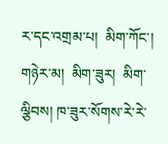ར་དང་འགྲམ་པ།  མིག་ཀོང་།  གཉེར་མ།  མིག་ཟུར།  མིག་ལྕིབས། ཁ་ཟུར་སོགས་རེ་རེ་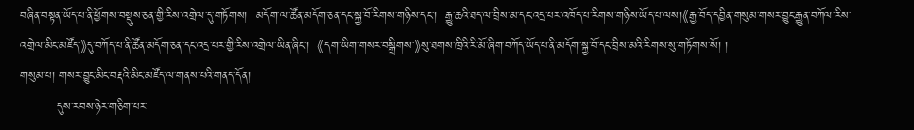བཞིན་བསྟན་ཡོད་པ་ནི་ཕྱོགས་བསྡུས་ཅན་གྱི་རིས་འགྲེལ་དུ་གཏོགས།  མདོག་ལ་ཚོན་མདོག་ཅན་དང་སྐྱ་བོ་རིགས་གཉིས་དང་།  རྒྱུ་ཆའི་ཐད་ལ་བྲིས་མ་དང་འདྲ་པར་འཁོད་པ་རིགས་གཉིས་ཡོད་པ་ལས།《རྒྱ་བོད་དབྱིན་གསུམ་གསར་བྱུང་རྒྱུན་བཀོལ་རིས་འགྲེལ་མིང་མཛོད་》དུ་བཀོད་པ་ནི་ཚོན་མདོག་ཅན་དང་འདྲ་པར་གྱི་རིས་འགྲེལ་ཡིན་ཞིང་།  《དག་ཡིག་གསར་བསྒྲིགས་》སུ་ཐགས་ཁྲིའི་རི་མོ་ཞིག་བཀོད་ཡོད་པ་ནི་མདོག་སྐྱ་བོ་དང་བྲིས་མའི་རིགས་སུ་གཏོགས་སོ། །
གསུམ་པ། གསར་བྱུང་མིང་བརྡའི་མིང་མཛོད་ལ་གནས་པའི་གནད་དོན།
         དུས་རབས་ཉེར་གཅིག་པར་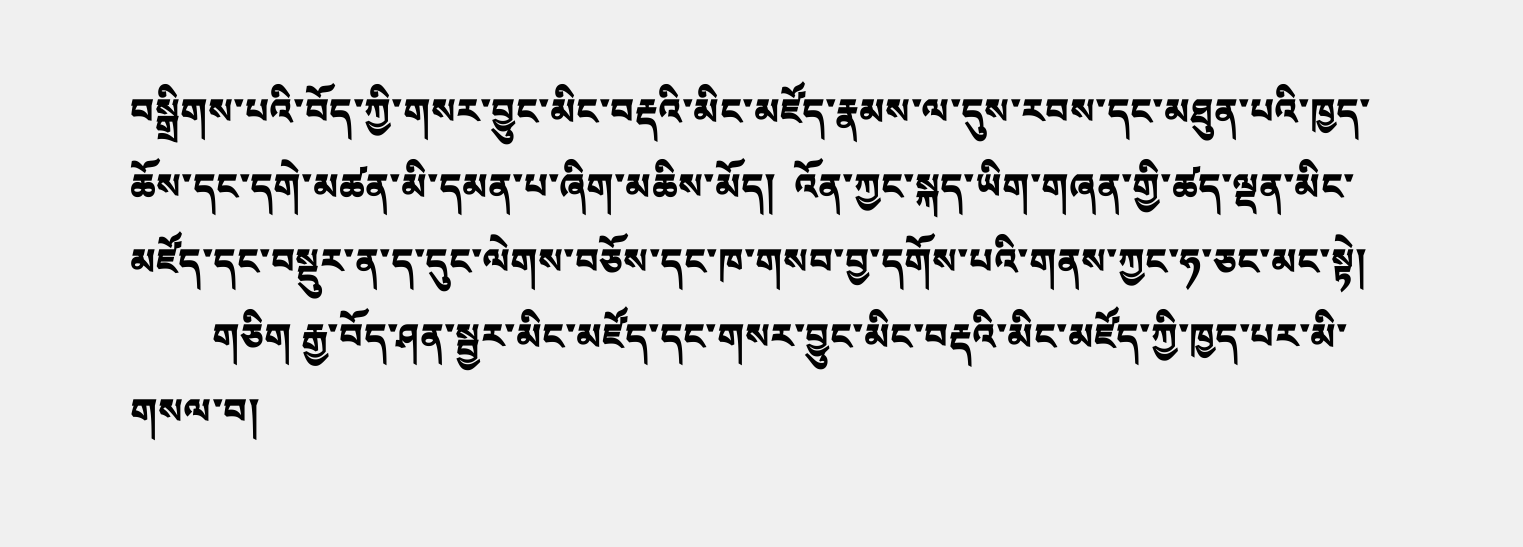བསྒྲིགས་པའི་བོད་ཀྱི་གསར་བྱུང་མིང་བརྡའི་མིང་མཛོད་རྣམས་ལ་དུས་རབས་དང་མཐུན་པའི་ཁྱད་ཆོས་དང་དགེ་མཚན་མི་དམན་པ་ཞིག་མཆིས་མོད།  འོན་ཀྱང་སྐད་ཡིག་གཞན་གྱི་ཚད་ལྡན་མིང་མཛོད་དང་བསྡུར་ན་ད་དུང་ལེགས་བཅོས་དང་ཁ་གསབ་བྱ་དགོས་པའི་གནས་ཀྱང་ཧ་ཅང་མང་སྟེ།
         གཅིག རྒྱ་བོད་ཤན་སྦྱར་མིང་མཛོད་དང་གསར་བྱུང་མིང་བརྡའི་མིང་མཛོད་ཀྱི་ཁྱད་པར་མི་གསལ་བ།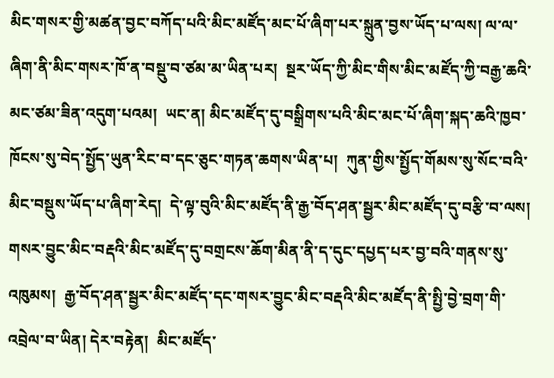མིང་གསར་གྱི་མཚན་བྱང་བཀོད་པའི་མིང་མཛོད་མང་པོ་ཞིག་པར་སྐྲུན་བྱས་ཡོད་པ་ལས། ལ་ལ་ཞིག་ནི་མིང་གསར་ཁོ་ན་བསྡུ་བ་ཙམ་མ་ཡིན་པར།  སྔར་ཡོད་ཀྱི་མིང་གིས་མིང་མཛོད་ཀྱི་བརྒྱ་ཆའི་མང་ཙམ་ཟིན་འདུག་པའམ།  ཡང་ན། མིང་མཛོད་དུ་བསྒྲིགས་པའི་མིང་མང་པོ་ཞིག་སྐད་ཆའི་ཁྱབ་ཁོངས་སུ་བེད་སྤྱོད་ཡུན་རིང་བ་དང་ཅུང་གཏན་ཆགས་ཡིན་པ།  ཀུན་གྱིས་སྤྱོད་གོམས་སུ་སོང་བའི་མིང་བསྡུས་ཡོད་པ་ཞིག་རེད།  དེ་ལྟ་བུའི་མིང་མཛོད་ནི་རྒྱ་བོད་ཤན་སྦྱར་མིང་མཛོད་དུ་བརྩི་བ་ལས། གསར་བྱུང་མིང་བརྡའི་མིང་མཛོད་དུ་བགྲངས་ཆོག་མིན་ནི་ད་དུང་དཔྱད་པར་བྱ་བའི་གནས་སུ་འཁུམས།  རྒྱ་བོད་ཤན་སྦྱར་མིང་མཛོད་དང་གསར་བྱུང་མིང་བརྡའི་མིང་མཛོད་ནི་སྤྱི་བྱེ་བྲག་གི་འབྲེལ་བ་ཡིན། དེར་བརྟེན།  མིང་མཛོད་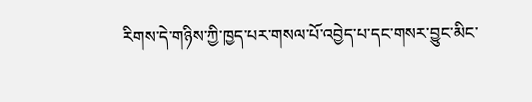རིགས་དེ་གཉིས་ཀྱི་ཁྱད་པར་གསལ་པོ་འབྱེད་པ་དང་གསར་བྱུང་མིང་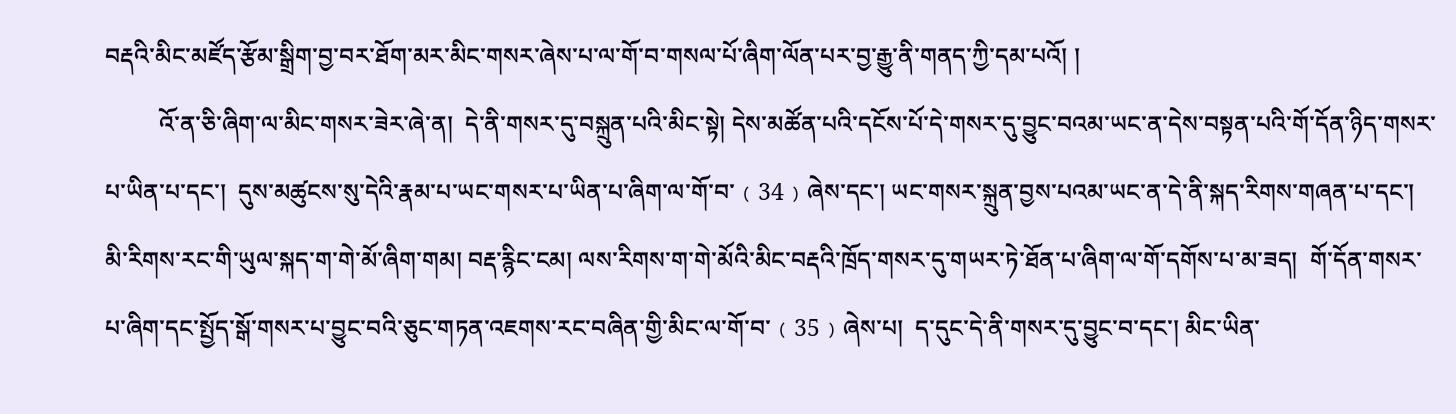བརྡའི་མིང་མཛོད་རྩོམ་སྒྲིག་བྱ་བར་ཐོག་མར་མིང་གསར་ཞེས་པ་ལ་གོ་བ་གསལ་པོ་ཞིག་ལོན་པར་བྱ་རྒྱུ་ནི་གནད་ཀྱི་དམ་པའོ། །
         འོ་ན་ཅི་ཞིག་ལ་མིང་གསར་ཟེར་ཞེ་ན།  དེ་ནི་གསར་དུ་བསྐྲུན་པའི་མིང་སྟེ། དེས་མཚོན་པའི་དངོས་པོ་དེ་གསར་དུ་བྱུང་བའམ་ཡང་ན་དེས་བསྟན་པའི་གོ་དོན་ཉིད་གསར་པ་ཡིན་པ་དང་།  དུས་མཚུངས་སུ་དེའི་རྣམ་པ་ཡང་གསར་པ་ཡིན་པ་ཞིག་ལ་གོ་བ་﹙34﹚ཞེས་དང་། ཡང་གསར་སྐྲུན་བྱས་པའམ་ཡང་ན་དེ་ནི་སྐད་རིགས་གཞན་པ་དང་། མི་རིགས་རང་གི་ཡུལ་སྐད་ག་གེ་མོ་ཞིག་གམ། བརྡ་རྙིང་ངམ། ལས་རིགས་ག་གེ་མོའི་མིང་བརྡའི་ཁྲོད་གསར་དུ་གཡར་ཏེ་ཐོན་པ་ཞིག་ལ་གོ་དགོས་པ་མ་ཟད།  གོ་དོན་གསར་པ་ཞིག་དང་སྤྱོད་སྒོ་གསར་པ་བྱུང་བའི་ཅུང་གཏན་འཇགས་རང་བཞིན་གྱི་མིང་ལ་གོ་བ་﹙35﹚ཞེས་པ།  ད་དུང་དེ་ནི་གསར་དུ་བྱུང་བ་དང་། མིང་ཡིན་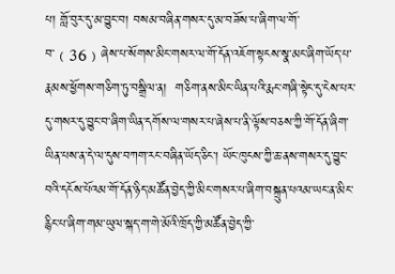པ། གློ་བུར་དུ་མ་བྱུང་བ། བསམ་བཞིན་གསར་དུ་མ་བཟོས་པ་ཞིག་ལ་གོ་བ་﹙36﹚ཞེས་པ་སོགས་མིང་གསར་ལ་གོ་དོན་འཇོག་སྟངས་སྣ་མང་ཞིག་ཡོད་པ་རྣམས་ཕྱོགས་གཅིག་ཏུ་བསྒྲིལ་ན།  གཅིག་ནས་མིང་ཡིན་པའི་རྨང་གཞི་སྟེང་དུ་ངེས་པར་དུ་གསར་དུ་བྱུང་བ་ཞིག་ཡིན་དགོས་ལ་གསར་པ་ཞེས་པ་ནི་ལྟོས་བཅས་ཀྱི་གོ་དོན་ཞིག་ཡིན་པས་ན་དེ་ལ་དུས་བཀག་རང་བཞིན་ཡོད་ཅིང་། ཡོང་ཁུངས་ཀྱི་ཆ་ནས་གསར་དུ་བྱུང་བའི་དངོས་པོའམ་གོ་དོན་ཉིད་མཚོན་བྱེད་ཀྱི་མིང་གསར་པ་ཞིག་བསྐྲུན་པའམ་ཡང་ན་མིང་རྙིང་པ་ཞིག་གམ་ཡུལ་སྐད་ག་གེ་མོའི་ཁྲོད་ཀྱི་མཚོན་བྱེད་ཀྱི་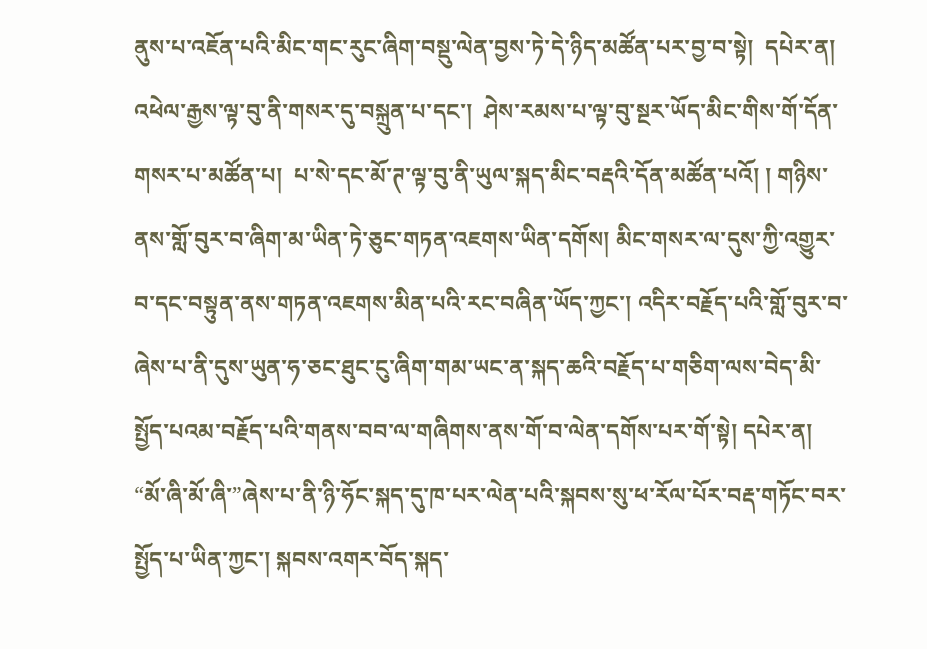ནུས་པ་འཇོན་པའི་མིང་གང་རུང་ཞིག་བསྡུ་ལེན་བྱས་ཏེ་དེ་ཉིད་མཚོན་པར་བྱ་བ་སྟེ།  དཔེར་ན།  འཕེལ་རྒྱས་ལྟ་བུ་ནི་གསར་དུ་བསྐྲུན་པ་དང་།  ཤེས་རམས་པ་ལྟ་བུ་སྔར་ཡོད་མིང་གིས་གོ་དོན་གསར་པ་མཚོན་པ།  པ་སེ་དང་མོ་ཊ་ལྟ་བུ་ནི་ཡུལ་སྐད་མིང་བརྡའི་དོན་མཚོན་པའོ། ། གཉིས་ནས་གློ་བུར་བ་ཞིག་མ་ཡིན་ཏེ་ཅུང་གཏན་འཇགས་ཡིན་དགོས། མིང་གསར་ལ་དུས་ཀྱི་འགྱུར་བ་དང་བསྟུན་ནས་གཏན་འཇགས་མིན་པའི་རང་བཞིན་ཡོད་ཀྱང་། འདིར་བརྗོད་པའི་གློ་བུར་བ་ཞེས་པ་ནི་དུས་ཡུན་ཧ་ཅང་ཐུང་ངུ་ཞིག་གམ་ཡང་ན་སྐད་ཆའི་བརྗོད་པ་གཅིག་ལས་བེད་མི་སྤྱོད་པའམ་བརྗོད་པའི་གནས་བབ་ལ་གཞིགས་ནས་གོ་བ་ལེན་དགོས་པར་གོ་སྟེ། དཔེར་ན། “མོ་ཞི་མོ་ཞི་”ཞེས་པ་ནི་ཉི་ཧོང་སྐད་དུ་ཁ་པར་ལེན་པའི་སྐབས་སུ་ཕ་རོལ་པོར་བརྡ་གཏོང་བར་སྤྱོད་པ་ཡིན་ཀྱང་། སྐབས་འགར་བོད་སྐད་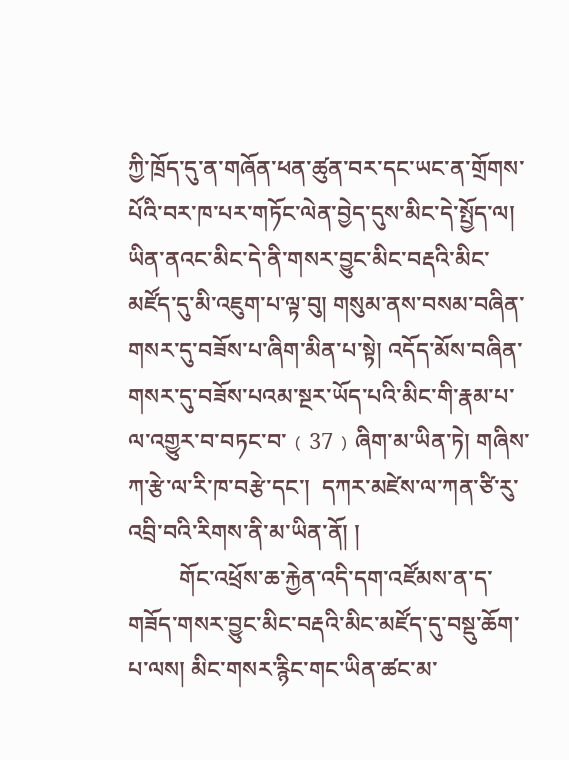ཀྱི་ཁྲོད་དུ་ན་གཞོན་ཕན་ཚུན་བར་དང་ཡང་ན་གྲོགས་པོའི་བར་ཁ་པར་གཏོང་ལེན་བྱེད་དུས་མིང་དེ་སྤྱོད་ལ། ཡིན་ནའང་མིང་དེ་ནི་གསར་བྱུང་མིང་བརྡའི་མིང་མཛོད་དུ་མི་འཇུག་པ་ལྟ་བུ། གསུམ་ནས་བསམ་བཞིན་གསར་དུ་བཟོས་པ་ཞིག་མིན་པ་སྟེ། འདོད་མོས་བཞིན་གསར་དུ་བཟོས་པའམ་སྔར་ཡོད་པའི་མིང་གི་རྣམ་པ་ལ་འགྱུར་བ་བཏང་བ་﹙37﹚ཞིག་མ་ཡིན་ཏེ། གཞིས་ཀ་རྩེ་ལ་རི་ཁ་བརྩེ་དང་།  དཀར་མཛེས་ལ་ཀན་ཙི་རུ་འབྲི་བའི་རིགས་ནི་མ་ཡིན་ནོ། །
         གོང་འཕྲོས་ཆ་རྐྱེན་འདི་དག་འཛོམས་ན་ད་གཟོད་གསར་བྱུང་མིང་བརྡའི་མིང་མཛོད་དུ་བསྡུ་ཆོག་པ་ལས། མིང་གསར་རྙིང་གང་ཡིན་ཚང་མ་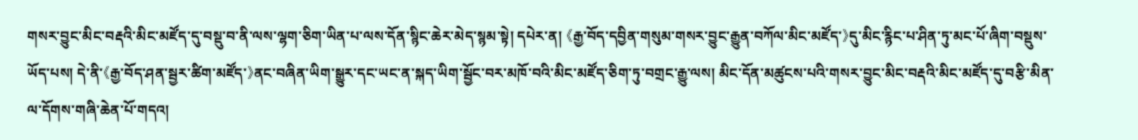གསར་བྱུང་མིང་བརྡའི་མིང་མཛོད་དུ་བསྡུ་བ་ནི་ལས་ལྷག་ཅིག་ཡིན་པ་ལས་དོན་སྙིང་ཆེར་མེད་སྙམ་སྟེ། དཔེར་ན། 《རྒྱ་བོད་དབྱིན་གསུམ་གསར་བྱུང་རྒྱུན་བཀོལ་མིང་མཛོད་》དུ་མིང་རྙིང་པ་ཤིན་ཏུ་མང་པོ་ཞིག་བསྡུས་ཡོད་པས། དེ་ནི་《རྒྱ་བོད་ཤན་སྦྱར་ཚིག་མཛོད་》ནང་བཞིན་ཡིག་སྒྱུར་དང་ཡང་ན་སྐད་ཡིག་སྦྱོང་བར་མཁོ་བའི་མིང་མཛོད་ཅིག་ཏུ་བགྲང་རྒྱུ་ལས། མིང་དོན་མཚུངས་པའི་གསར་བྱུང་མིང་བརྡའི་མིང་མཛོད་དུ་བརྩི་མིན་ལ་དོགས་གཞི་ཆེན་པོ་གདའ།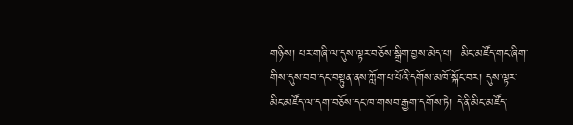གཉིས། པར་གཞི་ལ་དུས་ལྟར་བཅོས་སྒྲིག་བྱས་མེད་པ།  མིང་མཛོད་གང་ཞིག་གིས་དུས་བབ་དང་བསྟུན་ནས་ཀློག་པ་པོའི་དགོས་མཁོ་སྐོང་བར། དུས་ལྟར་མིང་མཛོད་ལ་དག་བཅོས་དང་ཁ་གསབ་རྒྱག་དགོས་ཏེ། དེ་ནི་མིང་མཛོད་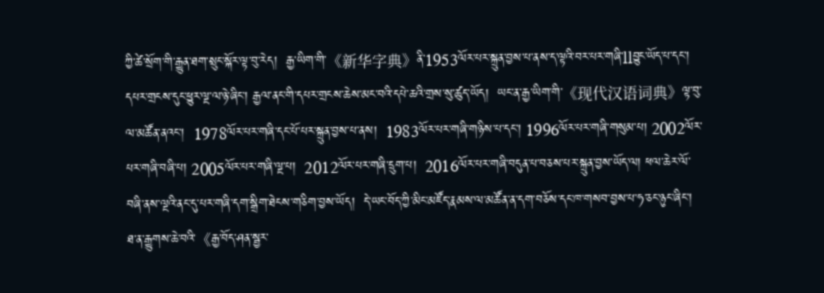ཀྱི་ཚེ་སྲོག་གི་རྒྱུན་ཐག་སྲུང་སྐོར་ལྟ་བུ་རེད།  རྒྱ་ཡིག་གི་《新华字典》ནི་1953ལོར་པར་སྐྲུན་བྱས་པ་ནས་ད་ལྟའི་བར་པར་གཞི་llབྱུང་ཡོད་པ་དང་། དཔར་གྲངས་དུང་ཕྱུར་ལྔ་ལ་ཉེ་ཞིང་། རྒྱལ་ནང་གི་དཔར་གྲངས་ཆེས་མང་བའི་དཔེ་ཆའི་གྲས་སུ་ཚུད་ཡོད།  ཡང་ན་རྒྱ་ཡིག་གི་《现代汉语词典》ལྟ་བུ་ལ་མཚོན་ནའང་།  1978ལོར་པར་གཞི་དང་པོ་པར་སྐྲུན་བྱས་པ་ནས།  1983ལོར་པར་གཞི་གཉིས་པ་དང་། 1996ལོར་པར་གཞི་གསུམ་པ། 2002ལོར་པར་གཞི་བཞི་པ། 2005ལོར་པར་གཞི་ལྔ་པ།  2012ལོར་པར་གཞི་དྲུག་པ།  2016ལོར་པར་གཞི་བདུན་པ་བཅས་པར་སྐྲུན་བྱས་ཡོད་ལ། ཕལ་ཆེར་ལོ་བཞི་ནས་ལྔའི་ནང་དུ་པར་གཞི་དག་སྒྲིག་ཐེངས་གཅིག་བྱས་ཡོད།  དེ་ཡང་བོད་ཀྱི་མིང་མཛོད་རྣམས་ལ་མཚོན་ན་དག་བཅོས་དང་ཁ་གསབ་བྱས་པ་ཧ་ཅང་ཉུང་ཞིང་། ཐ་ན་རྒྱུགས་ཆེ་བའི་《རྒྱ་བོད་ཤན་སྦྱར་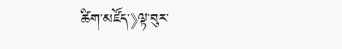ཚིག་མཛོད་》ལྟ་བུར་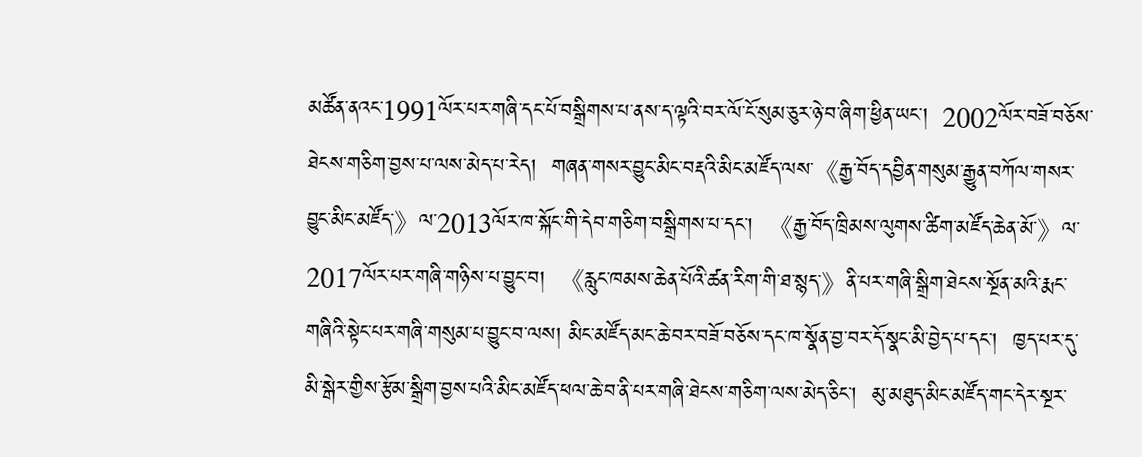མཚོན་ནའང་1991ལོར་པར་གཞི་དང་པོ་བསྒྲིགས་པ་ནས་ད་ལྟའི་བར་ལོ་ངོ་སུམ་ཅུར་ཉེ་བ་ཞིག་ཕྱིན་ཡང་།  2002ལོར་བཟོ་བཅོས་ཐེངས་གཅིག་བྱས་པ་ལས་མེད་པ་རེད།  གཞན་གསར་བྱུང་མིང་བརྡའི་མིང་མཛོད་ལས་《རྒྱ་བོད་དབྱིན་གསུམ་རྒྱུན་བཀོལ་གསར་བྱུང་མིང་མཛོད་》ལ་2013ལོར་ཁ་སྐོང་གི་དེབ་གཅིག་བསྒྲིགས་པ་དང་།  《རྒྱ་བོད་ཁྲིམས་ལུགས་ཚིག་མཛོད་ཆེན་མོ་》ལ་2017ལོར་པར་གཞི་གཉིས་པ་བྱུང་བ།  《རླུང་ཁམས་ཆེན་པོའི་ཚན་རིག་གི་ཐ་སྙད་》ནི་པར་གཞི་སྒྲིག་ཐེངས་སྔོན་མའི་རྨང་གཞིའི་སྟེང་པར་གཞི་གསུམ་པ་བྱུང་བ་ལས། མིང་མཛོད་མང་ཆེ་བར་བཟོ་བཅོས་དང་ཁ་སྣོན་བྱ་བར་དོ་སྣང་མི་བྱེད་པ་དང་།  ཁྱད་པར་དུ་མི་སྒེར་གྱིས་རྩོམ་སྒྲིག་བྱས་པའི་མིང་མཛོད་ཕལ་ཆེ་བ་ནི་པར་གཞི་ཐེངས་གཅིག་ལས་མེད་ཅིང་།  མུ་མཐུད་མིང་མཛོད་གང་དེར་སྔར་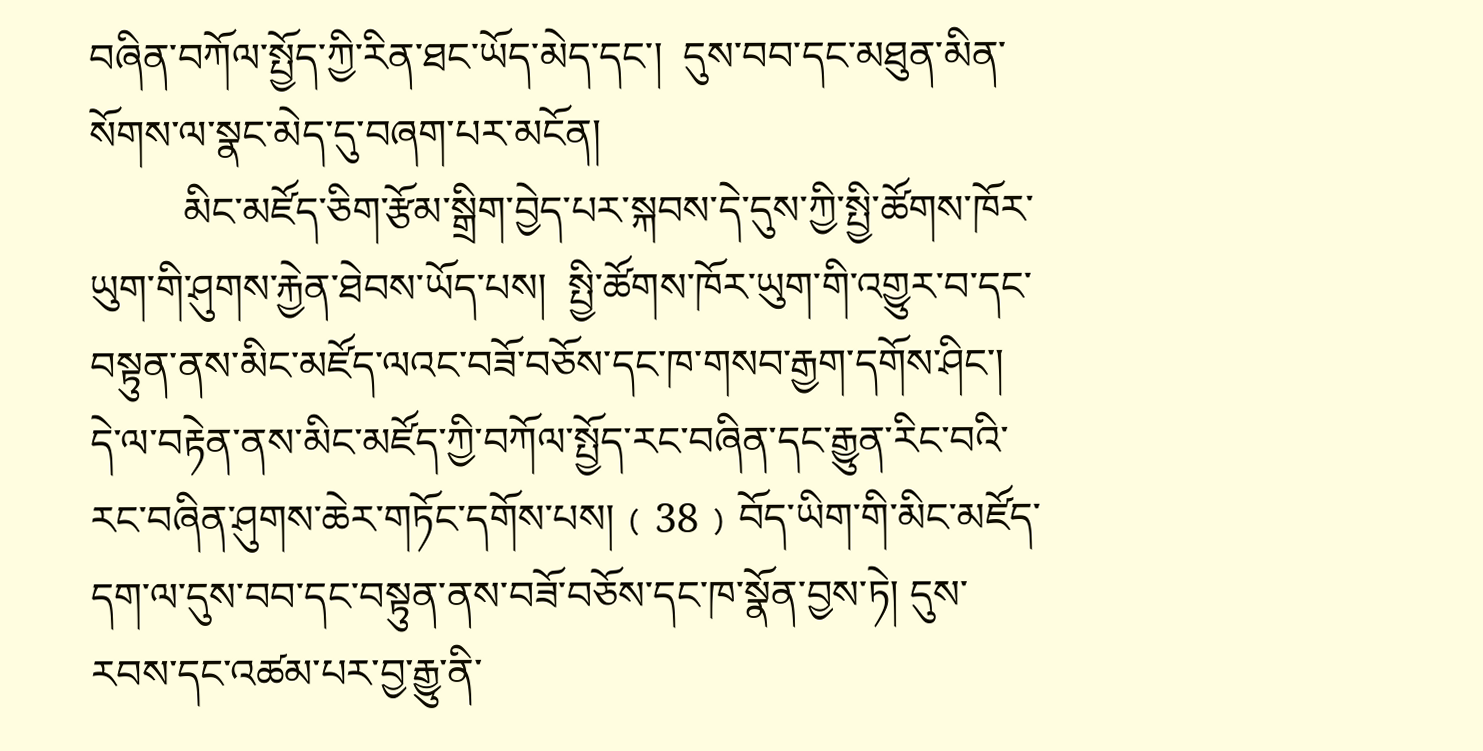བཞིན་བཀོལ་སྤྱོད་ཀྱི་རིན་ཐང་ཡོད་མེད་དང་།  དུས་བབ་དང་མཐུན་མིན་སོགས་ལ་སྣང་མེད་དུ་བཞག་པར་མངོན།
         མིང་མཛོད་ཅིག་རྩོམ་སྒྲིག་བྱེད་པར་སྐབས་དེ་དུས་ཀྱི་སྤྱི་ཚོགས་ཁོར་ཡུག་གི་ཤུགས་རྐྱེན་ཐེབས་ཡོད་པས།  སྤྱི་ཚོགས་ཁོར་ཡུག་གི་འགྱུར་བ་དང་བསྟུན་ནས་མིང་མཛོད་ལའང་བཟོ་བཅོས་དང་ཁ་གསབ་རྒྱག་དགོས་ཤིང་།  དེ་ལ་བརྟེན་ནས་མིང་མཛོད་ཀྱི་བཀོལ་སྤྱོད་རང་བཞིན་དང་རྒྱུན་རིང་བའི་རང་བཞིན་ཤུགས་ཆེར་གཏོང་དགོས་པས།﹙38﹚བོད་ཡིག་གི་མིང་མཛོད་དག་ལ་དུས་བབ་དང་བསྟུན་ནས་བཟོ་བཅོས་དང་ཁ་སྣོན་བྱས་ཏེ། དུས་རབས་དང་འཚམ་པར་བྱ་རྒྱུ་ནི་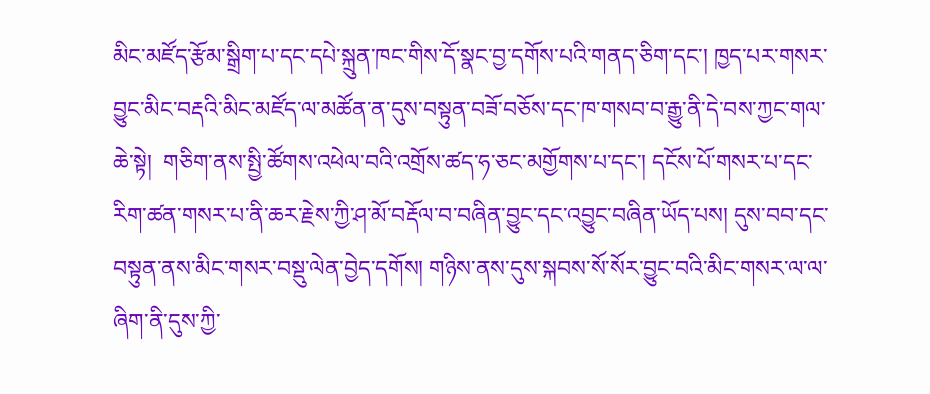མིང་མཛོད་རྩོམ་སྒྲིག་པ་དང་དཔེ་སྐྲུན་ཁང་གིས་དོ་སྣང་བྱ་དགོས་པའི་གནད་ཅིག་དང་། ཁྱད་པར་གསར་བྱུང་མིང་བརྡའི་མིང་མཛོད་ལ་མཚོན་ན་དུས་བསྟུན་བཟོ་བཅོས་དང་ཁ་གསབ་བ་རྒྱུ་ནི་དེ་བས་ཀྱང་གལ་ཆེ་སྟེ།  གཅིག་ནས་སྤྱི་ཚོགས་འཕེལ་བའི་འགྲོས་ཚད་ཧ་ཅང་མགྱོགས་པ་དང་། དངོས་པོ་གསར་པ་དང་རིག་ཚན་གསར་པ་ནི་ཆར་རྗེས་ཀྱི་ཤ་མོ་བརྡོལ་བ་བཞིན་བྱུང་དང་འབྱུང་བཞིན་ཡོད་པས། དུས་བབ་དང་བསྟུན་ནས་མིང་གསར་བསྡུ་ལེན་བྱེད་དགོས། གཉིས་ནས་དུས་སྐབས་སོ་སོར་བྱུང་བའི་མིང་གསར་ལ་ལ་ཞིག་ནི་དུས་ཀྱི་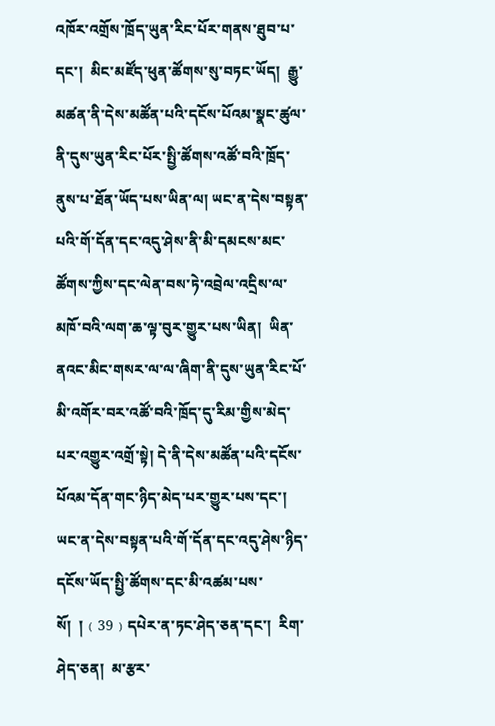འཁོར་འགྲོས་ཁྲོད་ཡུན་རིང་པོར་གནས་ཐུབ་པ་དང་།  མིང་མཛོད་ཕུན་ཚོགས་སུ་བཏང་ཡོད།  རྒྱུ་མཚན་ནི་དེས་མཚོན་པའི་དངོས་པོའམ་སྣང་ཚུལ་ནི་དུས་ཡུན་རིང་པོར་སྤྱི་ཚོགས་འཚོ་བའི་ཁྲོད་ནུས་པ་ཐོན་ཡོད་པས་ཡིན་ལ། ཡང་ན་དེས་བསྟན་པའི་གོ་དོན་དང་འདུ་ཤེས་ནི་མི་དམངས་མང་ཚོགས་ཀྱིས་དང་ལེན་བས་ཏེ་འབྲེལ་འདྲིས་ལ་མཁོ་བའི་ལག་ཆ་ལྟ་བུར་གྱུར་པས་ཡིན།  ཡིན་ནའང་མིང་གསར་ལ་ལ་ཞིག་ནི་དུས་ཡུན་རིང་པོ་མི་འགོར་བར་འཚོ་བའི་ཁྲོད་དུ་རིམ་གྱིས་མེད་པར་འགྱུར་འགྲོ་སྟེ། དེ་ནི་དེས་མཚོན་པའི་དངོས་པོའམ་དོན་གང་ཉིད་མེད་པར་གྱུར་པས་དང་། ཡང་ན་དེས་བསྟན་པའི་གོ་དོན་དང་འདུ་ཤེས་ཉིད་དངོས་ཡོད་སྤྱི་ཚོགས་དང་མི་འཚམ་པས་སོ།  །﹙39﹚དཔེར་ན་ཏང་ཤེད་ཅན་དང་།  རིག་ཤེད་ཅན།  མ་རྩར་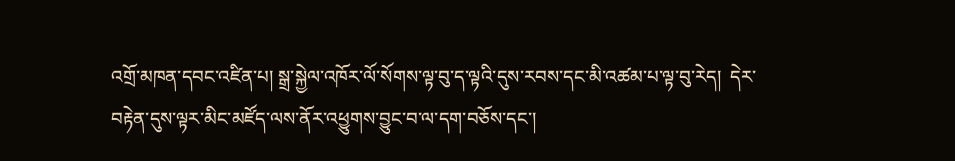འགྲོ་མཁན་དབང་འཛིན་པ། སྒྲ་སྐྱེལ་འཁོར་ལོ་སོགས་ལྟ་བུ་ད་ལྟའི་དུས་རབས་དང་མི་འཚམ་པ་ལྟ་བུ་རེད།  དེར་བརྟེན་དུས་ལྟར་མིང་མཛོད་ལས་ནོར་འཕྱུགས་བྱུང་བ་ལ་དག་བཅོས་དང་།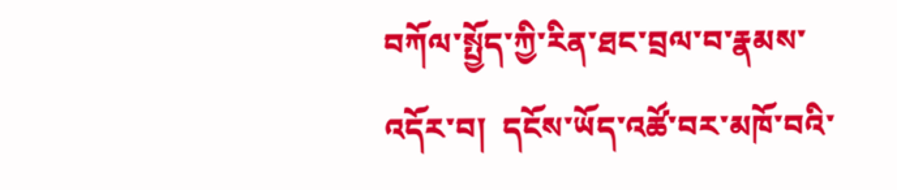བཀོལ་སྤྱོད་ཀྱི་རིན་ཐང་བྲལ་བ་རྣམས་འདོར་བ།  དངོས་ཡོད་འཚོ་བར་མཁོ་བའི་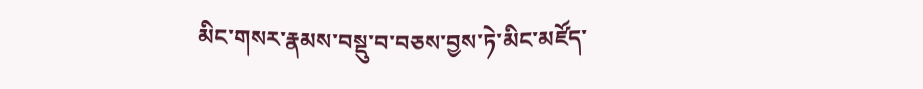མིང་གསར་རྣམས་བསྡུ་བ་བཅས་བྱས་ཏེ་མིང་མཛོད་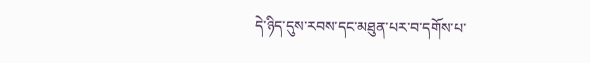དེ་ཉིད་དུས་རབས་དང་མཐུན་པར་བ་དགོས་པ་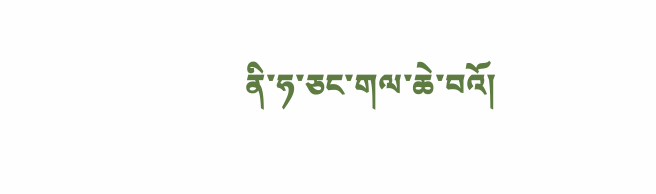ནི་ཧ་ཅང་གལ་ཆེ་བའོ།